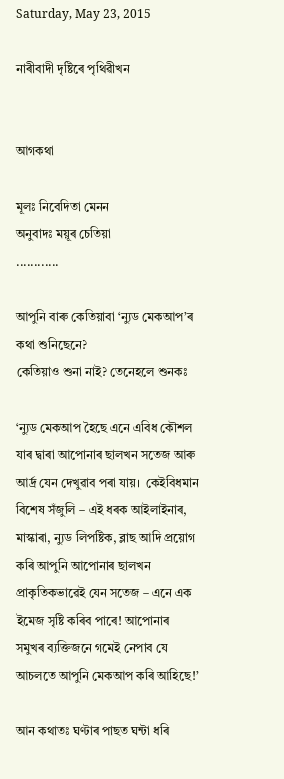Saturday, May 23, 2015

নাৰীবাদী দৃষ্টিৰে পৃথিৱীখন


আগকথা

মূলঃ নিবেদিতা মেনন
অনুবাদঃ ময়ূৰ চেতিয়া
............

আপুনি বাৰু কেতিয়াবা ‘ন্যুড মেকআপ’ৰ কথা শুনিছেনে?
কেতিয়াও শুনা নাই? তেনেহলে শুনকঃ

‘ন্যুড মেকআপ হৈছে এনে এবিধ কৌশল যাৰ দ্বাৰা আপোনাৰ ছালখন সতেজ আৰু আর্দ্র যেন দেখুৱাব পৰা যায়।  কেইবিধমান বিশেষ সঁজুলি – এই ধৰক আইলাইনাৰ, মাস্কাৰা, ন্যুড লিপষ্টিক, ব্লাছ আদি প্রয়োগ কৰি আপুনি আপোনাৰ ছালখন প্রাকৃতিকভাৱেই যেন সতেজ – এনে এক ইমেজ সৃষ্টি কৰিব পাৰে! আপোনাৰ সমুখৰ ব্যক্তিজনে গমেই নেপাব যে আচলতে আপুনি মেকআপ কৰি আহিছে!’

আন কথাতঃ ঘণ্টাৰ পাছত ঘন্টা ধৰি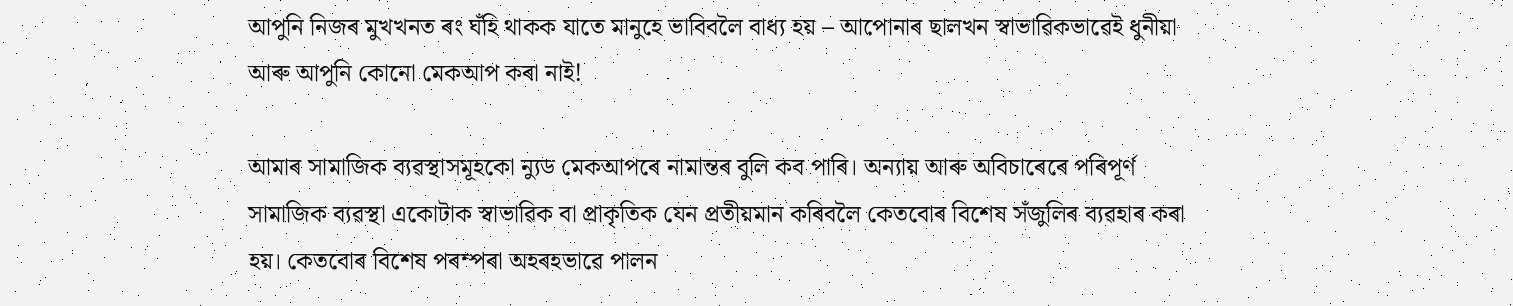আপুনি নিজৰ মুখখনত ৰং ঘঁহি থাকক যাতে মানুহে ভাবিবলৈ বাধ্য হয় – আপোনাৰ ছালখন স্বাভাৱিকভাৱেই ধুনীয়া আৰু আপুনি কোনো মেকআপ কৰা নাই!

আমাৰ সামাজিক ব্যৱস্থাসমূহকো ন্যুড মেকআপৰে নামান্তৰ বুলি কব পাৰি। অন্যায় আৰু অবিচাৰেৰে পৰিপূর্ণ সামাজিক ব্যৱস্থা একোটাক স্বাভাৱিক বা প্রাকৃতিক যেন প্রতীয়মান কৰিবলৈ কেতবোৰ বিশেষ সঁজুলিৰ ব্যৱহাৰ কৰা হয়। কেতবোৰ বিশেষ পৰম্পৰা অহৰহভাৱে পালন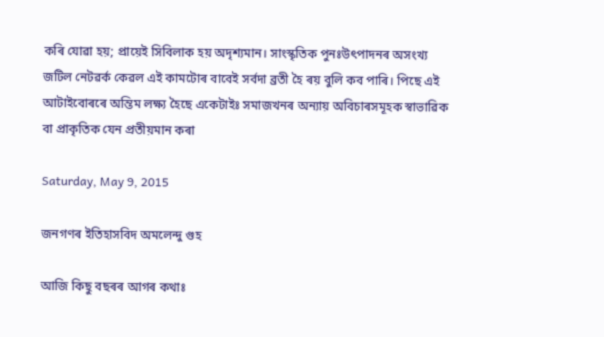কৰি যোৱা হয়; প্রায়েই সিবিলাক হয় অদৃশ্যমান। সাংস্কৃতিক পুনঃউৎপাদনৰ অসংখ্য জটিল নেটৱর্ক কেৱল এই কামটোৰ বাবেই সর্বদা ব্রতী হৈ ৰয় বুলি কব পাৰি। পিছে এই আটাইবোৰৰে অন্তিম লক্ষ্য হৈছে একেটাইঃ সমাজখনৰ অন্যায় অবিচাৰসমূহক স্বাভাৱিক বা প্রাকৃতিক যেন প্রতীয়মান কৰা

Saturday, May 9, 2015

জনগণৰ ইতিহাসবিদ অমলেন্দু গুহ

আজি কিছু বছৰৰ আগৰ কথাঃ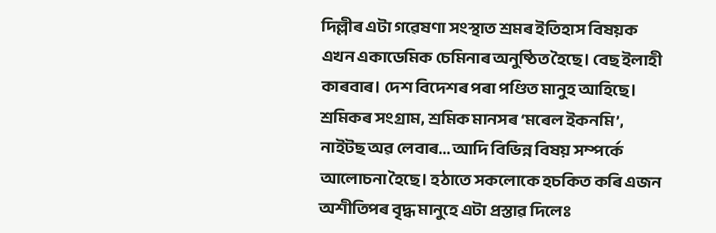দিল্লীৰ এটা গৱেষণা সংস্থাত শ্রমৰ ইতিহাস বিষয়ক এখন একাডেমিক চেমিনাৰ অনুষ্ঠিত হৈছে। বেছ ইলাহী কাৰবাৰ। দেশ বিদেশৰ পৰা পণ্ডিত মানুহ আহিছে। শ্রমিকৰ সংগ্রাম, শ্রমিক মানসৰ ‘মৰেল ইকনমি’, নাইটছ অৱ লেবাৰ... আদি বিভিন্ন বিষয় সম্পর্কে আলোচনা হৈছে। হঠাতে সকলোকে হচকিত কৰি এজন অশীতিপৰ বৃদ্ধ মানুহে এটা প্রস্তাৱ দিলেঃ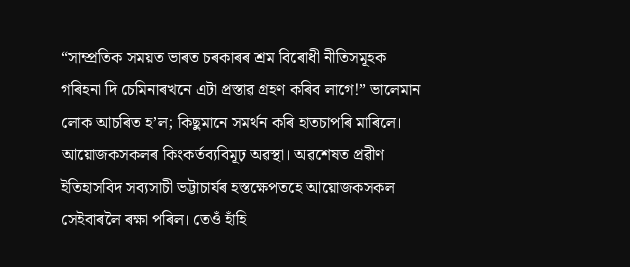“সাম্প্রতিক সময়ত ভাৰত চৰকাৰৰ শ্রম বিৰোধী নীতিসমূহক গৰিহনা দি চেমিনাৰখনে এটা প্রস্তাৱ গ্রহণ কৰিব লাগে!” ভালেমান লোক আচৰিত হ’ল; কিছুমানে সমর্থন কৰি হাতচাপৰি মাৰিলে। আয়োজকসকলৰ কিংকর্তব্যবিমূঢ় অৱস্থা। অৱশেষত প্রৱীণ ইতিহাসবিদ সব্যসাচী ভট্টাচার্যৰ হস্তক্ষেপতহে আয়োজকসকল সেইবাৰলৈ ৰক্ষা পৰিল। তেওঁ হাঁহি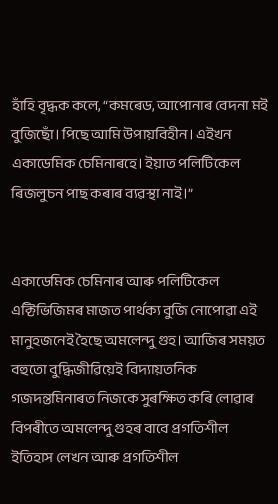হাঁহি বৃদ্ধক কলে, “কমৰেড, আপোনাৰ বেদনা মই বুজিছোঁ। পিছে আমি উপায়বিহীন। এইখন একাডেমিক চেমিনাৰহে। ইয়াত পলিটিকেল ৰিজলুচন পাছ কৰাৰ ব্যৱস্থা নাই।”


একাডেমিক চেমিনাৰ আৰু পলিটিকেল এক্টিভিজিমৰ মাজত পার্থক্য বুজি নোপোৱা এই মানুহজনেই হৈছে অমলেন্দু গুহ। আজিৰ সময়ত বহুতো বুদ্ধিজীৱিয়েই বিদ্যায়তনিক গজদন্তমিনাৰত নিজকে সুৰক্ষিত কৰি লোৱাৰ বিপৰীতে অমলেন্দু গুহৰ বাবে প্রগতিশীল ইতিহাস লেখন আৰু প্রগতিশীল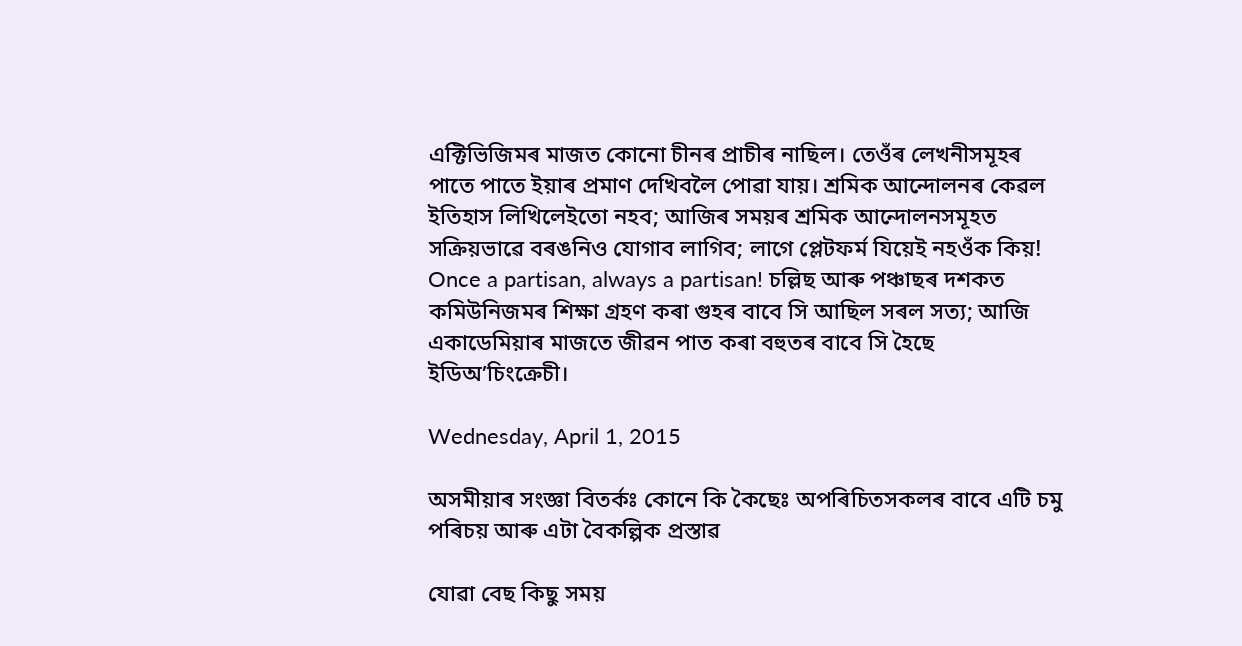এক্টিভিজিমৰ মাজত কোনো চীনৰ প্রাচীৰ নাছিল। তেওঁৰ লেখনীসমূহৰ পাতে পাতে ইয়াৰ প্রমাণ দেখিবলৈ পোৱা যায়। শ্রমিক আন্দোলনৰ কেৱল ইতিহাস লিখিলেইতো নহব; আজিৰ সময়ৰ শ্রমিক আন্দোলনসমূহত সক্রিয়ভাৱে বৰঙনিও যোগাব লাগিব; লাগে প্লেটফর্ম যিয়েই নহওঁক কিয়! Once a partisan, always a partisan! চল্লিছ আৰু পঞ্চাছৰ দশকত কমিউনিজমৰ শিক্ষা গ্রহণ কৰা গুহৰ বাবে সি আছিল সৰল সত্য; আজি একাডেমিয়াৰ মাজতে জীৱন পাত কৰা বহুতৰ বাবে সি হৈছে ইডিঅ’চিংক্রেচী।

Wednesday, April 1, 2015

অসমীয়াৰ সংজ্ঞা বিতর্কঃ কোনে কি কৈছেঃ অপৰিচিতসকলৰ বাবে এটি চমু পৰিচয় আৰু এটা বৈকল্পিক প্রস্তাৱ

যোৱা বেছ কিছু সময়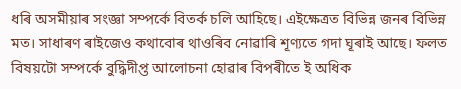ধৰি অসমীয়াৰ সংজ্ঞা সম্পর্কে বিতর্ক চলি আহিছে। এইক্ষেত্রত বিভিন্ন জনৰ বিভিন্ন মত। সাধাৰণ ৰাইজেও কথাবোৰ থাওৰিব নোৱাৰি শূণ্যতে গদা ঘূৰাই আছে। ফলত বিষয়টো সম্পর্কে বুদ্ধিদীপ্ত আলোচনা হোৱাৰ বিপৰীতে ই অধিক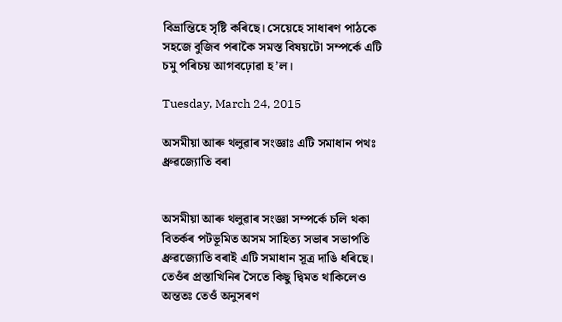বিভ্রান্তিহে সৃষ্টি কৰিছে। সেয়েহে সাধাৰণ পাঠকে সহজে বুজিব পৰাকৈ সমস্ত বিষয়টো সম্পর্কে এটি চমু পৰিচয় আগবঢ়োৱা হ’ল।

Tuesday, March 24, 2015

অসমীয়া আৰু থলুৱাৰ সংজ্ঞাঃ এটি সমাধান পথঃ ধ্রুৱজ্যোতি বৰা


অসমীয়া আৰু থলুৱাৰ সংজ্ঞা সম্পর্কে চলি থকা বিতর্কৰ পটভূমিত অসম সাহিত্য সভাৰ সভাপতি ধ্রুৱজ্যোতি বৰাই এটি সমাধান সূত্র দাঙি ধৰিছে। তেওঁৰ প্রস্তাখিনিৰ সৈতে কিছু দ্বিমত থাকিলেও অন্ততঃ তেওঁ অনুসৰণ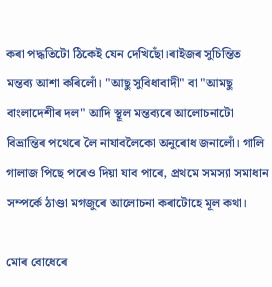কৰা পদ্ধতিটো ঠিকেই যেন দেখিছোঁ।ৰাইজৰ সুচিন্তিত মন্তব্য আশা কৰিলোঁ। "আছু সুবিধাবাদী" বা "আমছু বাংলাদেশীৰ দল" আদি স্থূল মন্তব্যৰে আলোচনাটো বিভ্রান্তিৰ পথেৰে লৈ নাযাবলৈকো অনুৰোধ জনালোঁ। গালি গালাজ পিছে পৰেও দিয়া যাব পাৰে, প্রথমে সমস্যা সমাধান সম্পর্কে ঠাণ্ডা মগজুৰে আলোচনা কৰাটোহে মূল কথা।

মোৰ বোধেৰে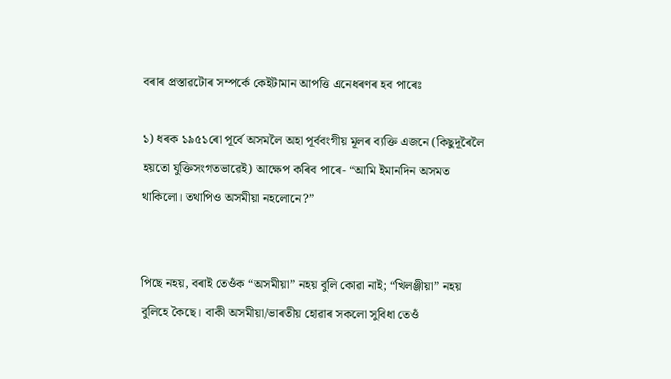বৰাৰ প্রস্তাৱটোৰ সম্পর্কে কেইটামান আপত্তি এনেধৰণৰ হব পাৰেঃ

১) ধৰক ১৯৫১ৰো পূর্বে অসমলৈ অহা পূর্ববংগীয় মূলৰ ব্যক্তি এজনে (কিছুদূৰৈলৈ হয়তো যুক্তিসংগতভাৱেই) আক্ষেপ কৰিব পাৰে- “আমি ইমানদিন অসমত থাকিলো। তথাপিও অসমীয়া নহলোনে?”


পিছে নহয়, বৰাই তেওঁক “অসমীয়া” নহয় বুলি কোৱা নাই; “খিলঞ্জীয়া” নহয় বুলিহে কৈছে। বাকী অসমীয়া/ভাৰতীয় হোৱাৰ সকলো সুবিধা তেওঁ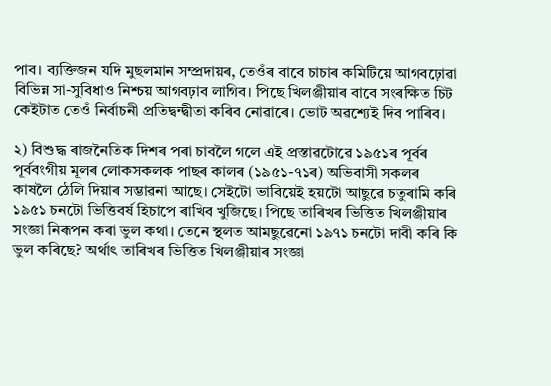পাব। ব্যক্তিজন যদি মুছলমান সম্প্রদায়ৰ, তেওঁৰ বাবে চাচাৰ কমিটিয়ে আগবঢ়োৱা বিভিন্ন সা-সুবিধাও নিশ্চয় আগবঢ়াব লাগিব। পিছে খিলঞ্জীয়াৰ বাবে সংৰক্ষিত চিট কেইটাত তেওঁ নির্বাচনী প্রতিদ্বন্দ্বীতা কৰিব নোৱাৰে। ভোট অৱশ্যেই দিব পাৰিব।

২) বিশুদ্ধ ৰাজনৈতিক দিশৰ পৰা চাবলৈ গলে এই প্রস্তাৱটোৱে ১৯৫১ৰ পূর্বৰ পূর্ববংগীয় মূলৰ লোকসকলক পাছৰ কালৰ (১৯৫১-৭১ৰ) অভিবাসী সকলৰ কাষলৈ ঠেলি দিয়াৰ সম্ভাৱনা আছে। সেইটো ভাবিয়েই হয়টো আছুৱে চতুৰামি কৰি ১৯৫১ চনটো ভিত্তিবর্ষ হিচাপে ৰাখিব খুজিছে। পিছে তাৰিখৰ ভিত্তিত খিলঞ্জীয়াৰ সংজ্ঞা নিৰূপন কৰা ভুল কথা। তেনে স্থলত আমছুৱেনো ১৯৭১ চনটো দাবী কৰি কি ভুল কৰিছে? অর্থাৎ তাৰিখৰ ভিত্তিত খিলঞ্জীয়াৰ সংজ্ঞা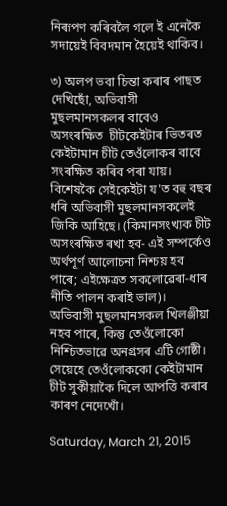নিৰূপণ কৰিবলৈ গলে ই এনেকৈ সদায়েই বিবদমান হৈয়েই থাকিব।

৩) অলপ ভবা চিন্তা কৰাৰ পাছত দেখিছোঁ, অভিবাসী মুছলমানসকলৰ বাবেও অসংৰক্ষিত  চীটকেইটাৰ ভিতৰত কেইটামান চীট তেওঁলোকৰ বাবে সংৰক্ষিত কৰিব পৰা যায়। বিশেষকৈ সেইকেইটা য'ত বহু বছৰ ধৰি অভিবাসী মুছলমানসকলেই জিকি আহিছে। (কিমানসংখ্যক চীট অসংৰক্ষিত ৰখা হব- এই সম্পর্কেও অর্থপূর্ণ আলোচনা নিশ্চয় হব পাৰে; এইক্ষেত্রত সকলোৱেৰা-ধাৰ নীতি পালন কৰাই ভাল)।   অভিবাসী মুছলমানসকল খিলঞ্জীয়া নহব পাৰে, কিন্তু তেওঁলোকো নিশ্চিতভাৱে অনগ্রসৰ এটি গোষ্ঠী। সেয়েহে তেওঁলোককো কেইটামান চীট সুকীয়াকৈ দিলে আপত্তি কৰাৰ কাৰণ নেদেখোঁ।

Saturday, March 21, 2015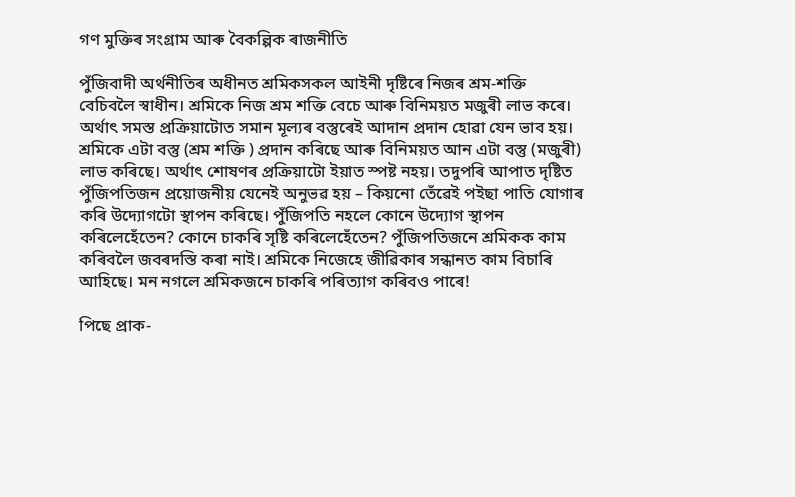গণ মুক্তিৰ সংগ্রাম আৰু বৈকল্পিক ৰাজনীতি

পুঁজিবাদী অর্থনীতিৰ অধীনত শ্রমিকসকল আইনী দৃষ্টিৰে নিজৰ শ্রম-শক্তি বেচিবলৈ স্বাধীন। শ্রমিকে নিজ শ্রম শক্তি বেচে আৰু বিনিময়ত মজুৰী লাভ কৰে। অর্থাৎ সমস্ত প্রক্রিয়াটোত সমান মূল্যৰ বস্তুৰেই আদান প্রদান হোৱা যেন ভাব হয়। শ্রমিকে এটা বস্তু (শ্রম শক্তি ) প্রদান কৰিছে আৰু বিনিময়ত আন এটা বস্তু (মজুৰী) লাভ কৰিছে। অর্থাৎ শোষণৰ প্রক্রিয়াটো ইয়াত স্পষ্ট নহয়। তদুপৰি আপাত দৃষ্টিত পুঁজিপতিজন প্রয়োজনীয় যেনেই অনুভৱ হয় – কিয়নো তেঁৱেই পইছা পাতি যোগাৰ কৰি উদ্যোগটো স্থাপন কৰিছে। পুঁজিপতি নহলে কোনে উদ্যোগ স্থাপন কৰিলেহেঁতেন? কোনে চাকৰি সৃষ্টি কৰিলেহেঁতেন? পুঁজিপতিজনে শ্রমিকক কাম কৰিবলৈ জবৰদস্তি কৰা নাই। শ্রমিকে নিজেহে জীৱিকাৰ সন্ধানত কাম বিচাৰি আহিছে। মন নগলে শ্রমিকজনে চাকৰি পৰিত্যাগ কৰিবও পাৰে!

পিছে প্রাক-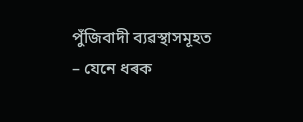পুঁজিবাদী ব্যৱস্থাসমূহত – যেনে ধৰক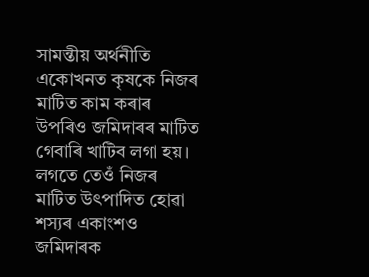সামন্তীয় অর্থনীতি একোখনত কৃষকে নিজৰ মাটিত কাম কৰাৰ উপৰিও জমিদাৰৰ মাটিত গেবাৰি খাটিব লগা হয়। লগতে তেওঁ নিজৰ মাটিত উৎপাদিত হোৱা শস্যৰ একাংশও জমিদাৰক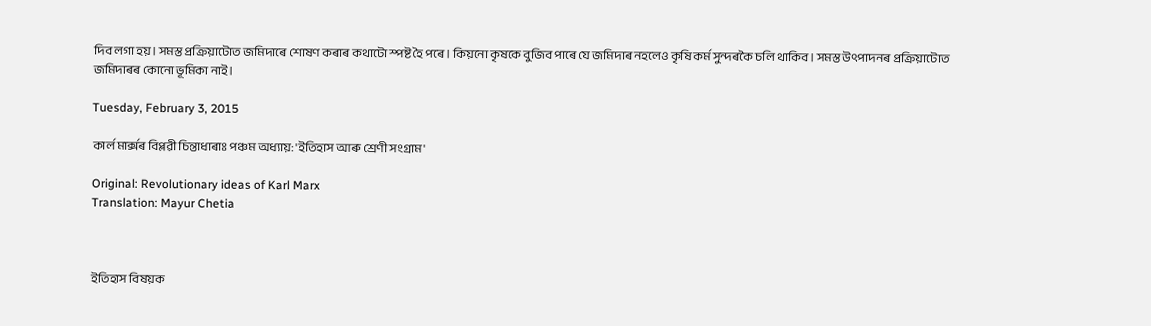দিব লগা হয়। সমস্ত প্রক্রিয়াটোত জমিদাৰে শোষণ কৰাৰ কথাটো স্পষ্ট হৈ পৰে। কিয়নো কৃষকে বুজিব পাৰে যে জমিদাৰ নহলেও কৃষি কর্ম সুন্দৰকৈ চলি থাকিব। সমস্ত উৎপাদনৰ প্রক্রিয়াটোত জমিদাৰৰ কোনো ভূমিকা নাই।

Tuesday, February 3, 2015

কার্ল মার্ক্সৰ বিপ্লৱী চিন্তাধাৰাঃ পঞ্চম অধ্যায়: 'ইতিহাস আৰু শ্রেণী সংগ্রাম'

Original: Revolutionary ideas of Karl Marx
Translation: Mayur Chetia



ইতিহাস বিষয়ক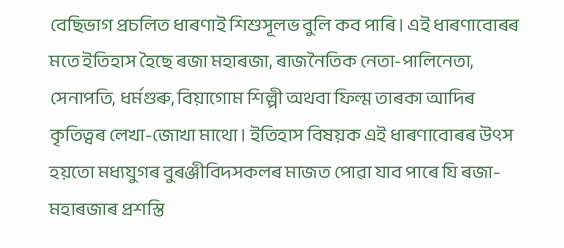বেছিভাগ প্রচলিত ধাৰণাই শিশুসূলভ বুলি কব পাৰি। এই ধাৰণাবোৰৰ মতে ইতিহাস হৈছে ৰজা মহাৰজা, ৰাজনৈতিক নেতা-পালিনেতা, সেনাপতি, ধর্মগুৰু, বিয়াগোম শিল্পী অথবা ফিল্ম তাৰকা আদিৰ কৃতিত্বৰ লেখা-জোখা মাথো। ইতিহাস বিষয়ক এই ধাৰণাবোৰৰ উৎস হয়তো মধ্যযুগৰ বুৰঞ্জীবিদসকলৰ মাজত পোৱা যাব পাৰে যি ৰজা-মহাৰজাৰ প্রশস্তি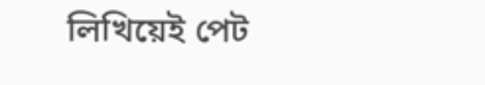লিখিয়েই পেট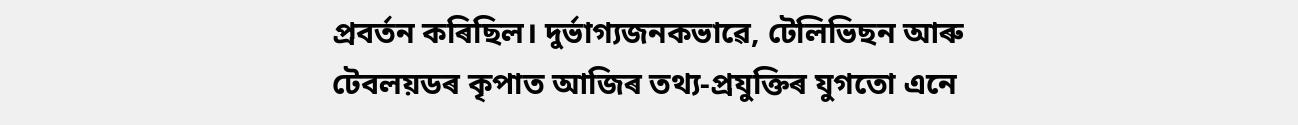প্রবর্তন কৰিছিল। দুর্ভাগ্যজনকভাৱে, টেলিভিছন আৰু টেবলয়ডৰ কৃপাত আজিৰ তথ্য-প্রযুক্তিৰ যুগতো এনে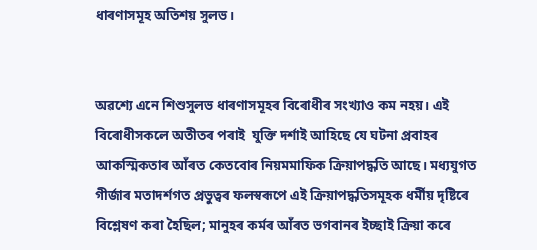ধাৰণাসমূহ অতিশয় সুলভ।


অৱশ্যে এনে শিশুসুলভ ধাৰণাসমূহৰ বিৰোধীৰ সংখ্যাও কম নহয়। এই বিৰোধীসকলে অতীতৰ পৰাই  যুক্তি দর্শাই আহিছে যে ঘটনা প্রবাহৰ আকস্মিকতাৰ আঁৰত কেতবোৰ নিয়মমাফিক ক্রিয়াপদ্ধতি আছে। মধ্যযুগত গীর্জাৰ মতাদর্শগত প্রভুত্বৰ ফলস্বৰূপে এই ক্রিয়াপদ্ধতিসমূহক ধর্মীয় দৃষ্টিৰে বিশ্লেষণ কৰা হৈছিল; মানুহৰ কর্মৰ আঁৰত ভগবানৰ ইচ্ছাই ক্রিয়া কৰে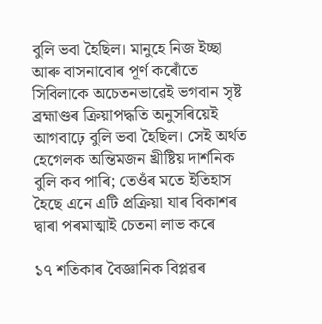বুলি ভবা হৈছিল। মানুহে নিজ ইচ্ছা আৰু বাসনাবোৰ পূর্ণ কৰোঁতে সিবিলাকে অচেতনভাৱেই ভগবান সৃষ্ট ব্রহ্মাণ্ডৰ ক্রিয়াপদ্ধতি অনুসৰিয়েই আগবাঢ়ে বুলি ভবা হৈছিল। সেই অর্থত হেগেলক অন্তিমজন খ্রীষ্টিয় দার্শনিক বুলি কব পাৰি; তেওঁৰ মতে ইতিহাস হৈছে এনে এটি প্রক্রিয়া যাৰ বিকাশৰ দ্বাৰা পৰমাত্মাই চেতনা লাভ কৰে

১৭ শতিকাৰ বৈজ্ঞানিক বিপ্লৱৰ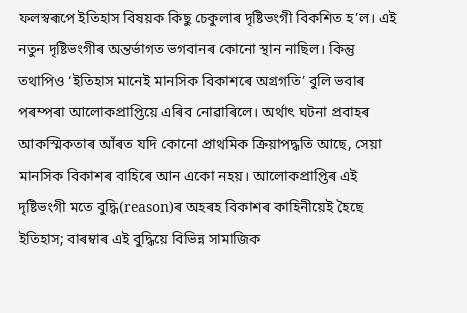ফলস্বৰূপে ইতিহাস বিষয়ক কিছু চেকুলাৰ দৃষ্টিভংগী বিকশিত হ’ল। এই নতুন দৃষ্টিভংগীৰ অন্তর্ভাগত ভগবানৰ কোনো স্থান নাছিল। কিন্তু  তথাপিও ‘ইতিহাস মানেই মানসিক বিকাশৰে অগ্রগতি’ বুলি ভবাৰ পৰম্পৰা আলোকপ্রাপ্তিয়ে এৰিব নোৱাৰিলে। অর্থাৎ ঘটনা প্রবাহৰ আকস্মিকতাৰ আঁৰত যদি কোনো প্রাথমিক ক্রিয়াপদ্ধতি আছে, সেয়া মানসিক বিকাশৰ বাহিৰে আন একো নহয়। আলোকপ্রাপ্তিৰ এই দৃষ্টিভংগী মতে বুদ্ধি(reason)ৰ অহৰহ বিকাশৰ কাহিনীয়েই হৈছে ইতিহাস; বাৰম্বাৰ এই বুদ্ধিয়ে বিভিন্ন সামাজিক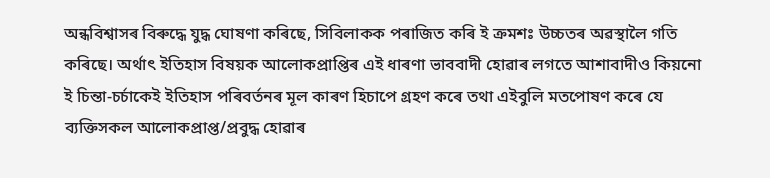অন্ধবিশ্বাসৰ বিৰুদ্ধে যুদ্ধ ঘোষণা কৰিছে, সিবিলাকক পৰাজিত কৰি ই ক্রমশঃ উচ্চতৰ অৱস্থালৈ গতি কৰিছে। অর্থাৎ ইতিহাস বিষয়ক আলোকপ্রাপ্তিৰ এই ধাৰণা ভাববাদী হোৱাৰ লগতে আশাবাদীও কিয়নো ই চিন্তা-চর্চাকেই ইতিহাস পৰিবর্তনৰ মূল কাৰণ হিচাপে গ্রহণ কৰে তথা এইবুলি মতপোষণ কৰে যে ব্যক্তিসকল আলোকপ্রাপ্ত/প্রবুদ্ধ হোৱাৰ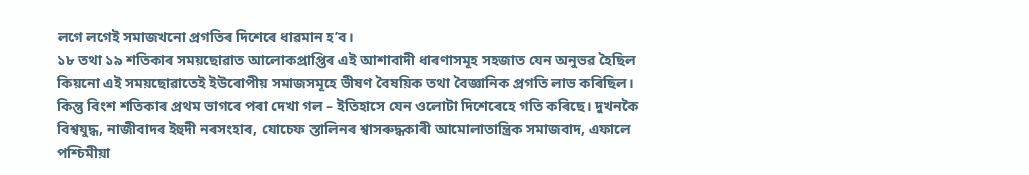লগে লগেই সমাজখনো প্রগতিৰ দিশেৰে ধাৱমান হ’ব।
১৮ তথা ১৯ শতিকাৰ সময়ছোৱাত আলোকপ্রাপ্তিৰ এই আশাবাদী ধাৰণাসমূহ সহজাত যেন অনুভৱ হৈছিল কিয়নো এই সময়ছোৱাতেই ইউৰোপীয় সমাজসমূহে ভীষণ বৈষয়িক তথা বৈজ্ঞানিক প্রগতি লাভ কৰিছিল। কিন্তু বিংশ শতিকাৰ প্রথম ভাগৰে পৰা দেখা গল – ইতিহাসে যেন ওলোটা দিশেৰেহে গতি কৰিছে। দুখনকৈ বিশ্বযুদ্ধ, নাজীবাদৰ ইহুদী নৰসংহাৰ, যোচেফ স্তালিনৰ শ্বাসৰুদ্ধকাৰী আমোলাতান্ত্রিক সমাজবাদ, এফালে পশ্চিমীয়া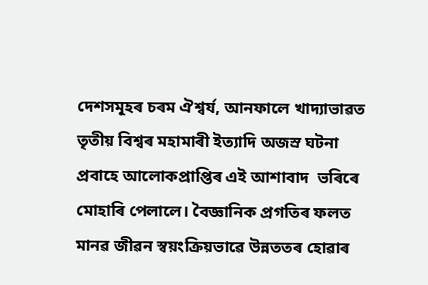দেশসমূহৰ চৰম ঐশ্বর্য, আনফালে খাদ্যাভাৱত তৃতীয় বিশ্বৰ মহামাৰী ইত্যাদি অজস্র ঘটনা প্রবাহে আলোকপ্রাপ্তিৰ এই আশাবাদ  ভৰিৰে মোহাৰি পেলালে। বৈজ্ঞানিক প্রগতিৰ ফলত মানৱ জীৱন স্বয়ংক্রিয়ভাৱে উন্নততৰ হোৱাৰ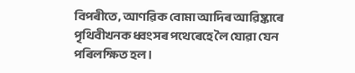বিপৰীতে, আণৱিক বোমা আদিৰ আৱিষ্কাৰে পৃথিবীখনক ধ্বংসৰ পথেৰেহে লৈ যোৱা যেন পৰিলক্ষিত হল।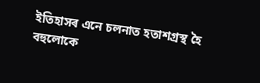ইতিহাসৰ এনে চলনাত হতাশগ্রস্থ হৈ বহুলোকে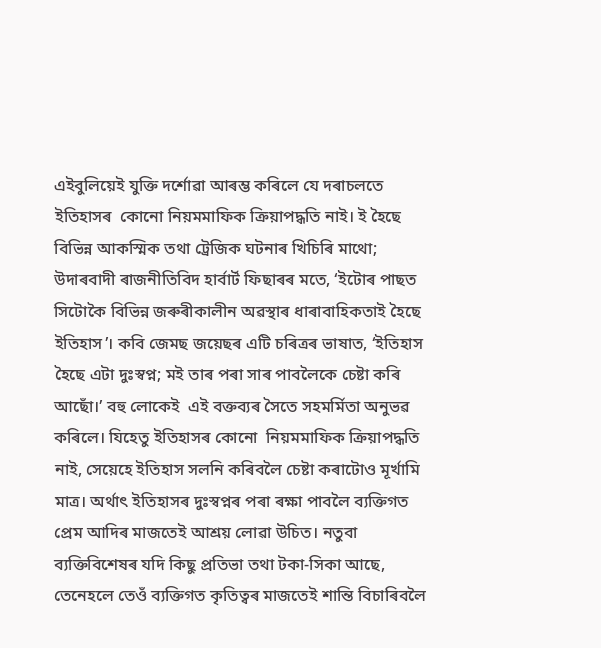এইবুলিয়েই যুক্তি দর্শোৱা আৰম্ভ কৰিলে যে দৰাচলতে ইতিহাসৰ  কোনো নিয়মমাফিক ক্রিয়াপদ্ধতি নাই। ই হৈছে বিভিন্ন আকস্মিক তথা ট্রেজিক ঘটনাৰ খিচিৰি মাথো; উদাৰবাদী ৰাজনীতিবিদ হার্বার্ট ফিছাৰৰ মতে, ‘ইটোৰ পাছত সিটোকৈ বিভিন্ন জৰুৰীকালীন অৱস্থাৰ ধাৰাবাহিকতাই হৈছে ইতিহাস’। কবি জেমছ জয়েছৰ এটি চৰিত্রৰ ভাষাত, ‘ইতিহাস হৈছে এটা দুঃস্বপ্ন; মই তাৰ পৰা সাৰ পাবলৈকে চেষ্টা কৰি আছোঁ।’ বহু লোকেই  এই বক্তব্যৰ সৈতে সহমর্মিতা অনুভৱ কৰিলে। যিহেতু ইতিহাসৰ কোনো  নিয়মমাফিক ক্রিয়াপদ্ধতি নাই, সেয়েহে ইতিহাস সলনি কৰিবলৈ চেষ্টা কৰাটোও মূর্খামি মাত্র। অর্থাৎ ইতিহাসৰ দুঃস্বপ্নৰ পৰা ৰক্ষা পাবলৈ ব্যক্তিগত প্রেম আদিৰ মাজতেই আশ্রয় লোৱা উচিত। নতুবা ব্যক্তিবিশেষৰ যদি কিছু প্রতিভা তথা টকা-সিকা আছে, তেনেহলে তেওঁ ব্যক্তিগত কৃতিত্বৰ মাজতেই শান্তি বিচাৰিবলৈ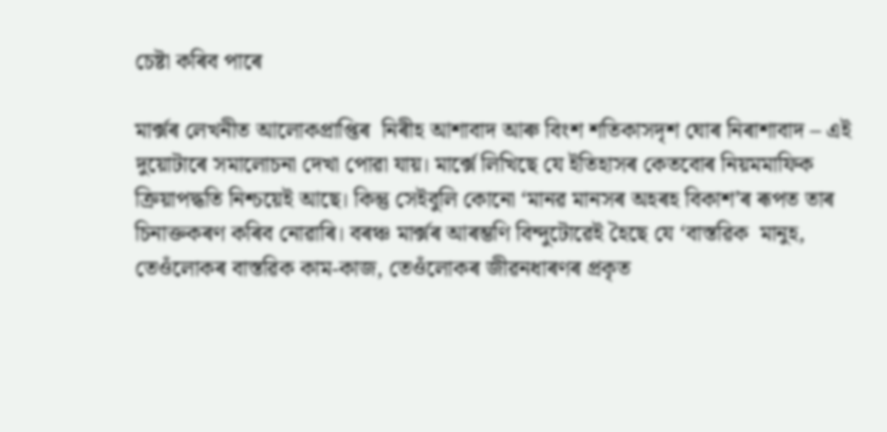চেষ্টা কৰিব পাৰে

মার্ক্সৰ লেখনীত আলোকপ্রাপ্তিৰ  নিৰীহ আশাবাদ আৰু বিংশ শতিকাসদৃশ ঘোৰ নিৰাশাবাদ – এই দুয়োটাৰে সমালোচনা দেখা পোৱা যায়। মার্ক্সে লিখিছে যে ইতিহাসৰ কেতবোৰ নিয়মমাফিক ক্রিয়াপদ্ধতি নিশ্চয়েই আছে। কিন্তু সেইবুলি কোনো ‘মানৱ মানসৰ অহৰহ বিকাশ’ৰ ৰূপত তাৰ চিনাক্তকৰণ কৰিব নোৱাৰি। বৰঞ্চ মার্ক্সৰ আৰম্ভণি বিন্দুটোৱেই হৈছে যে ‘বাস্তৱিক  মানুহ, তেওঁলোকৰ বাস্তৱিক কাম-কাজ, তেওঁলোকৰ জীৱনধাৰণৰ প্রকৃত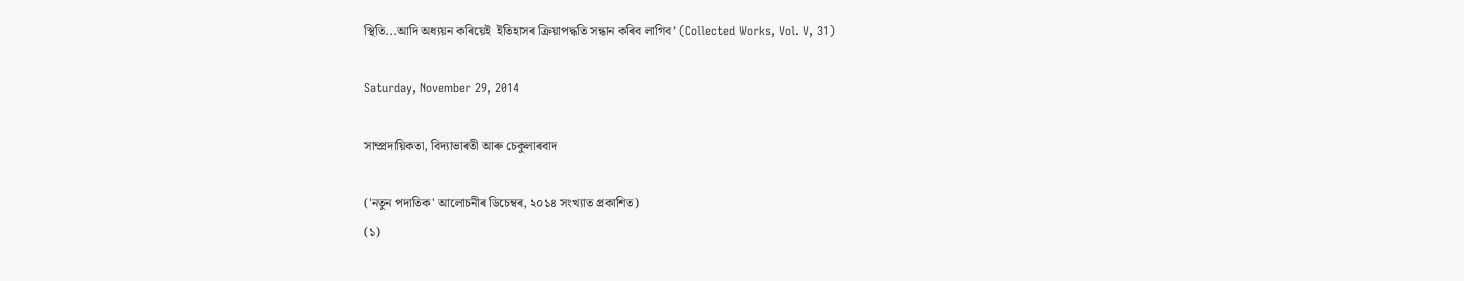স্থিতি...আদি অধ্যয়ন কৰিয়েই  ইতিহাসৰ ক্রিয়াপদ্ধতি সন্ধান কৰিব লাগিব’ (Collected Works, Vol. V, 31)

Saturday, November 29, 2014

সাম্প্রদায়িকতা, বিদ্যাভাৰতী আৰু চেকুলাৰবাদ

('নতুন পদাতিক' আলোচনীৰ ডিচেম্বৰ, ২০১৪ সংখ্যাত প্রকাশিত)
(১)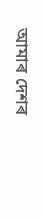আমাৰ দেশৰ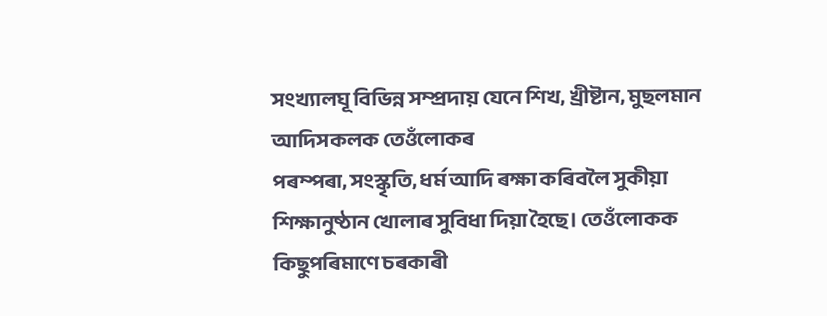সংখ্যালঘূ বিভিন্ন সম্প্রদায় যেনে শিখ, খ্রীষ্টান, মুছলমান আদিসকলক তেওঁলোকৰ
পৰম্পৰা, সংস্কৃতি, ধর্ম আদি ৰক্ষা কৰিবলৈ সুকীয়া শিক্ষানুষ্ঠান খোলাৰ সুবিধা দিয়া হৈছে। তেওঁলোকক কিছুপৰিমাণে চৰকাৰী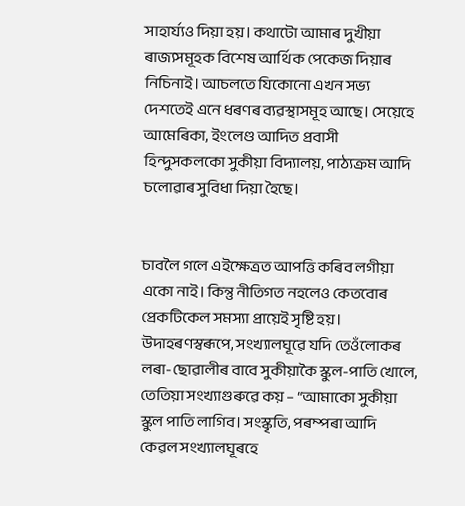সাহার্য্যও দিয়া হয়। কথাটো আমাৰ দুখীয়া ৰাজ্যসমূহক বিশেষ আর্থিক পেকেজ দিয়াৰ নিচিনাই। আচলতে যিকোনো এখন সভ্য দেশতেই এনে ধৰণৰ ব্যৱস্থাসমূহ আছে। সেয়েহে আমেৰিকা, ইংলেণ্ড আদিত প্রবাসী হিন্দুসকলকো সুকীয়া বিদ্যালয়, পাঠ্যক্রম আদি চলোৱাৰ সুবিধা দিয়া হৈছে।


চাবলৈ গলে এইক্ষেত্রত আপত্তি কৰিব লগীয়া একো নাই। কিন্তু নীতিগত নহলেও কেতবোৰ প্রেকটিকেল সমস্যা প্রায়েই সৃষ্টি হয়। উদাহৰণস্বৰূপে, সংখ্যালঘূৱে যদি তেওঁলোকৰ লৰা-ছোৱালীৰ বাবে সুকীয়াকৈ স্কুল-পাতি খোলে, তেতিয়া সংখ্যাগুৰুৱে কয় – “আমাকো সুকীয়া স্কুল পাতি লাগিব। সংস্কৃতি, পৰম্পৰা আদি কেৱল সংখ্যালঘূৰহে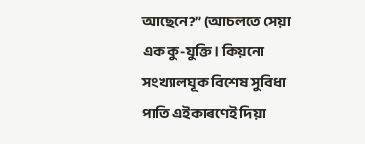আছেনে?” (আচলতে সেয়া এক কু-যুক্তি। কিয়নো সংখ্যালঘূক বিশেষ সুবিধা পাতি এইকাৰণেই দিয়া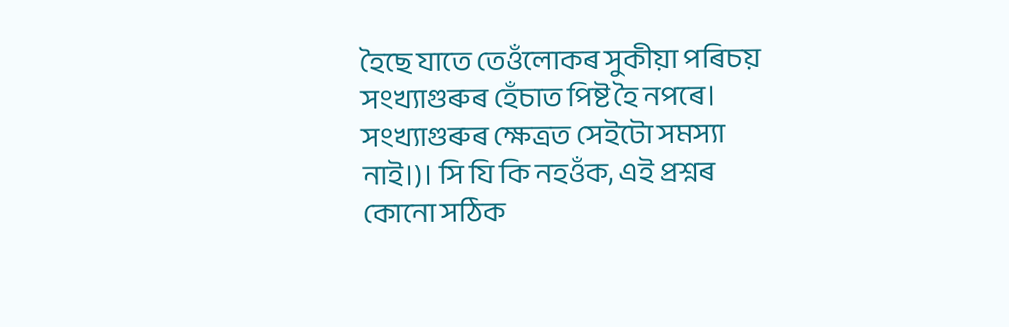হৈছে যাতে তেওঁলোকৰ সুকীয়া পৰিচয় সংখ্যাগুৰুৰ হেঁচাত পিষ্ট হৈ নপৰে। সংখ্যাগুৰুৰ ক্ষেত্রত সেইটো সমস্যা নাই।)। সি যি কি নহওঁক, এই প্রশ্নৰ কোনো সঠিক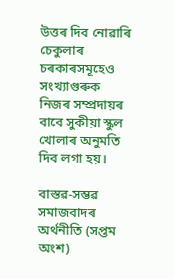উত্তৰ দিব নোৱাৰি চেকুলাৰ চৰকাৰসমূহেও সংখ্যাগুৰুক নিজৰ সম্প্রদায়ৰ বাবে সুকীয়া স্কুল খোলাৰ অনুমতি দিব লগা হয়।

বাস্তৱ-সম্ভৱ সমাজবাদৰ অর্থনীতি (সপ্তম অংশ)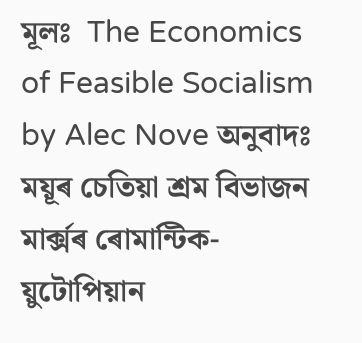মূলঃ  The Economics of Feasible Socialism by Alec Nove অনুবাদঃ ময়ূৰ চেতিয়া শ্রম বিভাজন মার্ক্সৰ ৰোমান্টিক-য়ুটোপিয়ান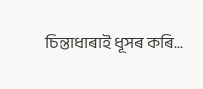চিন্তাধাৰাই ধূসৰ কৰি...